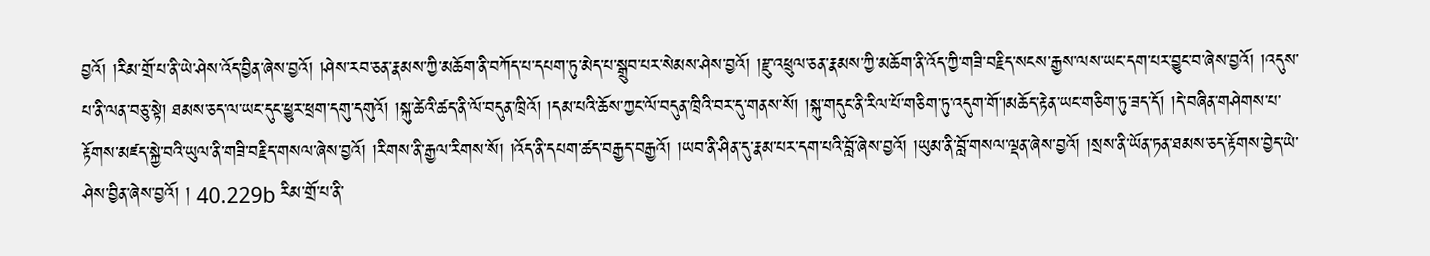བྱའོ། །རིམ་གྲོ་པ་ནི་ཡེ་ཤེས་འོད་བྱིན་ཞེས་བྱའོ། །ཤེས་རབ་ཅན་རྣམས་ཀྱི་མཆོག་ནི་བཀོད་པ་དཔག་ཏུ་མེད་པ་སྒྲུབ་པར་སེམས་ཤེས་བྱའོ། །རྫུ་འཕྲུལ་ཅན་རྣམས་ཀྱི་མཆོག་ནི་འོད་ཀྱི་གཟི་བརྗིད་སངས་རྒྱས་ལས་ཡང་དག་པར་བྱུང་བ་ཞེས་བྱའོ། །འདུས་པ་ནི་ལན་བཅུ་སྟེ། ཐམས་ཅད་ལ་ཡང་དུང་ཕྱུར་ཕྲག་དགུ་དགུའོ། །སྐུ་ཚེའི་ཚད་ནི་ལོ་བདུན་ཁྲིའོ། །དམ་པའི་ཆོས་ཀྱང་ལོ་བདུན་ཁྲིའི་བར་དུ་གནས་སོ། །སྐུ་གདུང་ནི་རིལ་པོ་གཅིག་ཏུ་འདུག་གོ་།མཆོད་རྟེན་ཡང་གཅིག་ཏུ་ཟད་དོ། །དེ་བཞིན་གཤེགས་པ་རྟོགས་མཛད་སྐྱེ་བའི་ཡུལ་ནི་གཟི་བརྗིད་གསལ་ཞེས་བྱའོ། །རིགས་ནི་རྒྱལ་རིགས་སོ། །འོད་ནི་དཔག་ཚད་བརྒྱད་བརྒྱའོ། །ཡབ་ནི་ཤིན་དུ་རྣམ་པར་དག་པའི་བློ་ཞེས་བྱའོ། །ཡུམ་ནི་བློ་གསལ་ལྡན་ཞེས་བྱའོ། །སྲས་ནི་ཡོན་ཏན་ཐམས་ཅད་རྟོགས་བྱེད་ཡེ་ཤེས་བྱིན་ཞེས་བྱའོ། ། 40.229b རིམ་གྲོ་པ་ནི་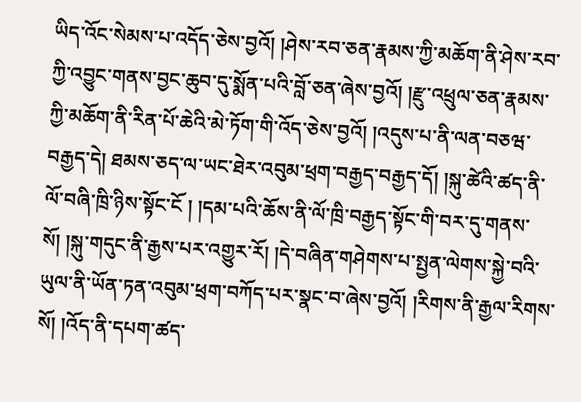ཡིད་འོང་སེམས་པ་འདོད་ཅེས་བྱའོ། །ཤེས་རབ་ཅན་རྣམས་ཀྱི་མཆོག་ནི་ཤེས་རབ་ཀྱི་འབྱུང་གནས་བྱང་ཆུབ་དུ་སྨོན་པའི་བློ་ཅན་ཞེས་བྱའོ། །རྫུ་འཕྲུལ་ཅན་རྣམས་ཀྱི་མཆོག་ནི་རིན་པོ་ཆེའི་མེ་ཏོག་གི་འོད་ཅེས་བྱའོ། །འདུས་པ་ནི་ལན་བཅཝ་བརྒྱད་དེ། ཐམས་ཅད་ལ་ཡང་ཐེར་འབུམ་ཕྲག་བརྒྱད་བརྒྱད་དོ། །སྐུ་ཚེའི་ཚད་ནི་ལོ་བཞི་ཁྲི་ཉིས་སྟོང་ངོ ། །དམ་པའི་ཆོས་ནི་ལོ་ཁྲི་བརྒྱད་སྟོང་གི་བར་དུ་གནས་སོ། །སྐུ་གདུང་ནི་རྒྱས་པར་འགྱུར་རོ། །དེ་བཞིན་གཤེགས་པ་སྤྱན་ལེགས་སྐྱེ་བའི་ཡུལ་ནི་ཡོན་ཏན་འབུམ་ཕྲག་བཀོད་པར་སྣང་བ་ཞེས་བྱའོ། །རིགས་ནི་རྒྱལ་རིགས་སོ། །འོད་ནི་དཔག་ཚད་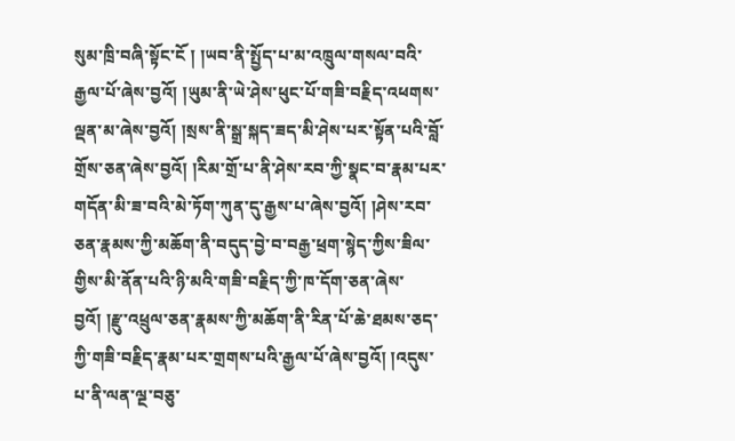སུམ་ཁྲི་བཞི་སྟོང་ངོ ། །ཡབ་ནི་སྤྱོད་པ་མ་འཁྲུལ་གསལ་བའི་རྒྱལ་པོ་ཞེས་བྱའོ། །ཡུམ་ནི་ཡེ་ཤེས་ཕུང་པོ་གཟི་བརྗིད་འཕགས་ལྡན་མ་ཞེས་བྱའོ། །སྲས་ནི་སྒྲ་སྐད་ཟད་མི་ཤེས་པར་སྟོན་པའི་བློ་གྲོས་ཅན་ཞེས་བྱའོ། །རིམ་གྲོ་པ་ནི་ཤེས་རབ་ཀྱི་སྣང་བ་རྣམ་པར་གདོན་མི་ཟ་བའི་མེ་ཏོག་ཀུན་དུ་རྒྱས་པ་ཞེས་བྱའོ། །ཤེས་རབ་ཅན་རྣམས་ཀྱི་མཆོག་ནི་བདུད་བྱེ་བ་བརྒྱ་ཕྲག་སྙེད་ཀྱིས་ཟིལ་གྱིས་མི་ནོན་པའི་ཉི་མའི་གཟི་བརྗིད་ཀྱི་ཁ་དོག་ཅན་ཞེས་བྱའོ། །རྫུ་འཕྲུལ་ཅན་རྣམས་ཀྱི་མཆོག་ནི་རིན་པོ་ཆེ་ཐམས་ཅད་ཀྱི་གཟི་བརྗིད་རྣམ་པར་གྲགས་པའི་རྒྱལ་པོ་ཞེས་བྱའོ། །འདུས་པ་ནི་ལན་ལྔ་བཅུ་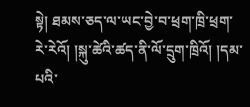སྟེ། ཐམས་ཅད་ལ་ཡང་བྱེ་བ་ཕྲག་ཁྲི་ཕྲག་རེ་རེའོ། །སྐུ་ཚེའི་ཚད་ནི་ལོ་དྲུག་ཁྲིའོ། །དམ་པའི་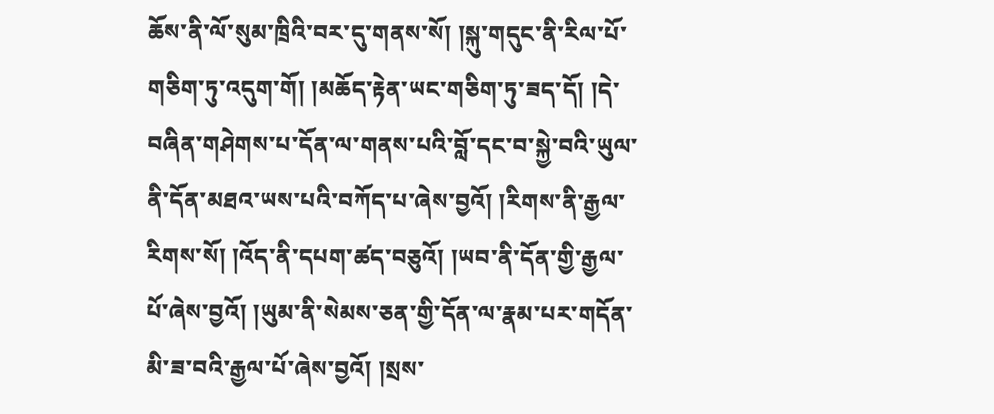ཆོས་ནི་ལོ་སུམ་ཁྲིའི་བར་དུ་གནས་སོ། །སྐུ་གདུང་ནི་རིལ་པོ་གཅིག་ཏུ་འདུག་གོ། །མཆོད་རྟེན་ཡང་གཅིག་ཏུ་ཟད་དོ། །དེ་བཞིན་གཤེགས་པ་དོན་ལ་གནས་པའི་བློ་དང་བ་སྐྱེ་བའི་ཡུལ་ནི་དོན་མཐའ་ཡས་པའི་བཀོད་པ་ཞེས་བྱའོ། །རིགས་ནི་རྒྱལ་རིགས་སོ། །འོད་ནི་དཔག་ཚད་བཅུའོ། །ཡབ་ནི་དོན་གྱི་རྒྱལ་པོ་ཞེས་བྱའོ། །ཡུམ་ནི་སེམས་ཅན་གྱི་དོན་ལ་རྣམ་པར་གདོན་མི་ཟ་བའི་རྒྱལ་པོ་ཞེས་བྱའོ། །སྲས་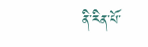ནི་རིན་པོ་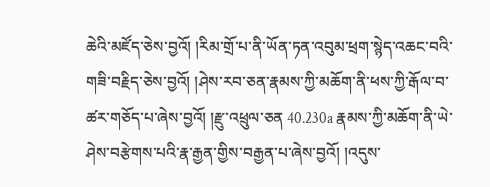ཆེའི་མཛོད་ཅེས་བྱའོ། །རིམ་གྲོ་པ་ནི་ཡོན་ཏན་འབུམ་ཕྲག་སྙེད་འཆང་བའི་གཟི་བརྗིད་ཅེས་བྱའོ། །ཤེས་རབ་ཅན་རྣམས་ཀྱི་མཆོག་ནི་ཕས་ཀྱི་རྒོལ་བ་ཚར་གཅོད་པ་ཞེས་བྱའོ། །རྫུ་འཕྲུལ་ཅན 40.230a རྣམས་ཀྱི་མཆོག་ནི་ཡེ་ཤེས་བརྩེགས་པའི་རྣ་རྒྱན་གྱིས་བརྒྱན་པ་ཞེས་བྱའོ། །འདུས་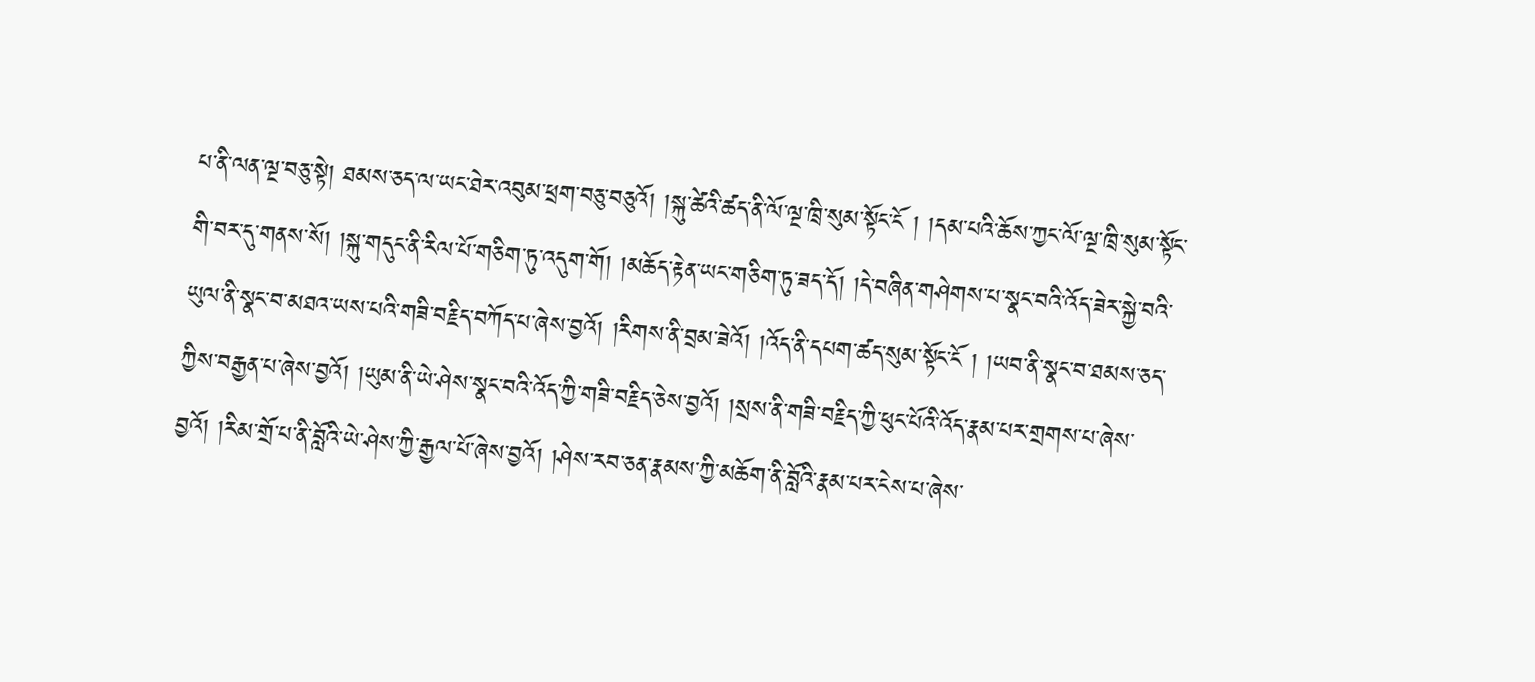པ་ནི་ལན་ལྔ་བཅུ་སྟེ། ཐམས་ཅད་ལ་ཡང་ཐེར་འབུམ་ཕྲག་བཅུ་བཅུའོ། །སྐུ་ཚེའི་ཚད་ནི་ལོ་ལྔ་ཁྲི་སུམ་སྟོང་ངོ ། །དམ་པའི་ཆོས་ཀྱང་ལོ་ལྔ་ཁྲི་སུམ་སྟོང་གི་བར་དུ་གནས་སོ། །སྐུ་གདུང་ནི་རིལ་པོ་གཅིག་ཏུ་འདུག་གོ། །མཆོད་རྟེན་ཡང་གཅིག་ཏུ་ཟད་དོ། །དེ་བཞིན་གཤེགས་པ་སྣང་བའི་འོད་ཟེར་སྐྱེ་བའི་ཡུལ་ནི་སྣང་བ་མཐའ་ཡས་པའི་གཟི་བརྗིད་བཀོད་པ་ཞེས་བྱའོ། །རིགས་ནི་བྲམ་ཟེའོ། །འོད་ནི་དཔག་ཚད་སུམ་སྟོང་ངོ ། །ཡབ་ནི་སྣང་བ་ཐམས་ཅད་ཀྱིས་བརྒྱན་པ་ཞེས་བྱའོ། །ཡུམ་ནི་ཡེ་ཤེས་སྣང་བའི་འོད་ཀྱི་གཟི་བརྗིད་ཅེས་བྱའོ། །སྲས་ནི་གཟི་བརྗིད་ཀྱི་ཕུང་པོའི་འོད་རྣམ་པར་གྲགས་པ་ཞེས་བྱའོ། །རིམ་གྲོ་པ་ནི་བློའི་ཡེ་ཤེས་ཀྱི་རྒྱལ་པོ་ཞེས་བྱའོ། །ཤེས་རབ་ཅན་རྣམས་ཀྱི་མཆོག་ནི་བློའི་རྣམ་པར་ངེས་པ་ཞེས་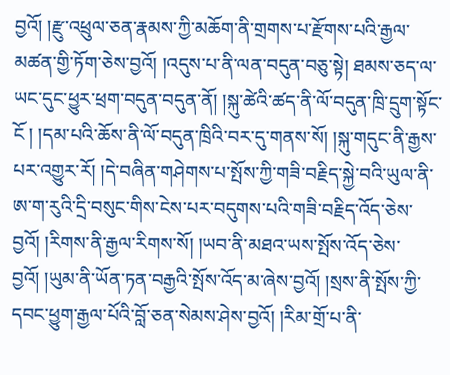བྱའོ། །རྫུ་འཕྲུལ་ཅན་རྣམས་ཀྱི་མཆོག་ནི་གྲགས་པ་རྫོགས་པའི་རྒྱལ་མཚན་གྱི་ཏོག་ཅེས་བྱའོ། །འདུས་པ་ནི་ལན་བདུན་བཅུ་སྟེ། ཐམས་ཅད་ལ་ཡང་དུང་ཕྱུར་ཕྲག་བདུན་བདུན་ནོ། །སྐུ་ཚེའི་ཚད་ནི་ལོ་བདུན་ཁྲི་དྲུག་སྟོང་ངོ ། །དམ་པའི་ཆོས་ནི་ལོ་བདུན་ཁྲིའི་བར་དུ་གནས་སོ། །སྐུ་གདུང་ནི་རྒྱས་པར་འགྱུར་རོ། །དེ་བཞིན་གཤེགས་པ་སྤོས་ཀྱི་གཟི་བརྗིད་སྐྱེ་བའི་ཡུལ་ནི་ཨ་ག་རུའི་དྲི་བསུང་གིས་ངེས་པར་བདུགས་པའི་གཟི་བརྗིད་འོད་ཅེས་བྱའོ། །རིགས་ནི་རྒྱལ་རིགས་སོ། །ཡབ་ནི་མཐའ་ཡས་སྤོས་འོད་ཅེས་བྱའོ། །ཡུམ་ནི་ཡོན་ཏན་བརྒྱའི་སྤོས་འོད་མ་ཞེས་བྱའོ། །སྲས་ནི་སྤོས་ཀྱི་དབང་ཕྱུག་རྒྱལ་པོའི་བློ་ཅན་སེམས་ཤེས་བྱའོ། །རིམ་གྲོ་པ་ནི་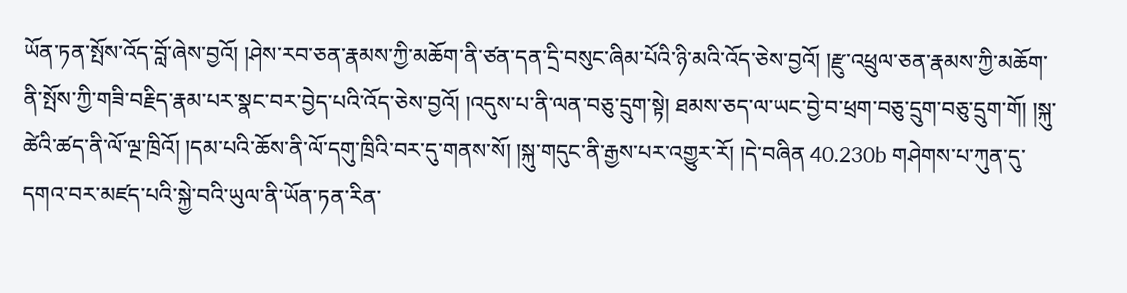ཡོན་ཏན་སྤོས་འོད་བློ་ཞེས་བྱའོ། །ཤེས་རབ་ཅན་རྣམས་ཀྱི་མཆོག་ནི་ཙན་དན་དྲི་བསུང་ཞིམ་པོའི་ཉི་མའི་འོད་ཅེས་བྱའོ། །རྫུ་འཕྲུལ་ཅན་རྣམས་ཀྱི་མཆོག་ནི་སྤོས་ཀྱི་གཟི་བརྗིད་རྣམ་པར་སྣང་བར་བྱེད་པའི་འོད་ཅེས་བྱའོ། །འདུས་པ་ནི་ལན་བཅུ་དྲུག་སྟེ། ཐམས་ཅད་ལ་ཡང་བྱེ་བ་ཕྲག་བཅུ་དྲུག་བཅུ་དྲུག་གོ། །སྐུ་ཚེའི་ཚད་ནི་ལོ་ལྔ་ཁྲིའོ། །དམ་པའི་ཆོས་ནི་ལོ་དགུ་ཁྲིའི་བར་དུ་གནས་སོ། །སྐུ་གདུང་ནི་རྒྱས་པར་འགྱུར་རོ། །དེ་བཞིན 40.230b གཤེགས་པ་ཀུན་དུ་དགའ་བར་མཛད་པའི་སྐྱེ་བའི་ཡུལ་ནི་ཡོན་ཏན་རིན་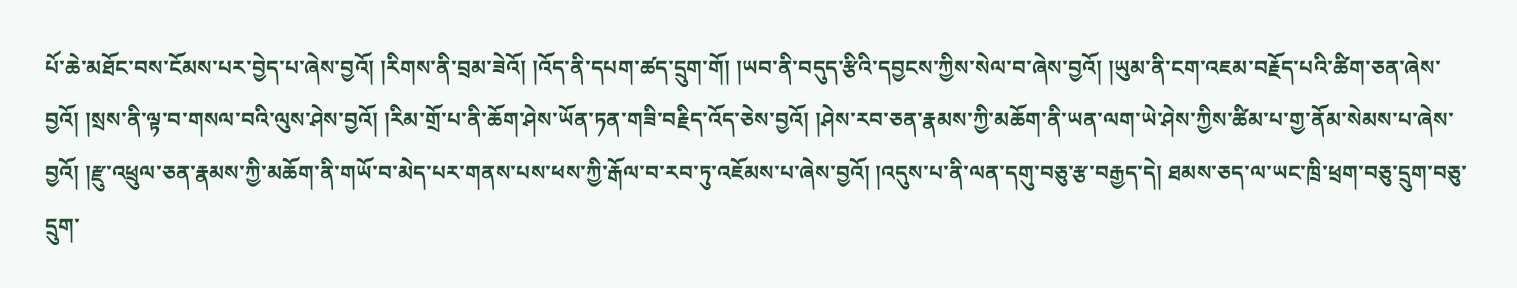པོ་ཆེ་མཐོང་བས་ངོམས་པར་བྱེད་པ་ཞེས་བྱའོ། །རིགས་ནི་བྲམ་ཟེའོ། །འོད་ནི་དཔག་ཚད་དྲུག་གོ། །ཡབ་ནི་བདུད་རྩིའི་དབྱངས་ཀྱིས་སེལ་བ་ཞེས་བྱའོ། །ཡུམ་ནི་ངག་འཇམ་བརྗོད་པའི་ཚིག་ཅན་ཞེས་བྱའོ། །སྲས་ནི་ལྟ་བ་གསལ་བའི་ལུས་ཤེས་བྱའོ། །རིམ་གྲོ་པ་ནི་ཆོག་ཤེས་ཡོན་ཏན་གཟི་བརྗིད་འོད་ཅེས་བྱའོ། །ཤེས་རབ་ཅན་རྣམས་ཀྱི་མཆོག་ནི་ཡན་ལག་ཡེ་ཤེས་ཀྱིས་ཚིམ་པ་གྱ་ནོམ་སེམས་པ་ཞེས་བྱའོ། །རྫུ་འཕྲུལ་ཅན་རྣམས་ཀྱི་མཆོག་ནི་གཡོ་བ་མེད་པར་གནས་པས་ཕས་ཀྱི་རྒོལ་བ་རབ་ཏུ་འཇོམས་པ་ཞེས་བྱའོ། །འདུས་པ་ནི་ལན་དགུ་བཅུ་རྩ་བརྒྱད་དེ། ཐམས་ཅད་ལ་ཡང་ཁྲི་ཕྲག་བཅུ་དྲུག་བཅུ་དྲུག་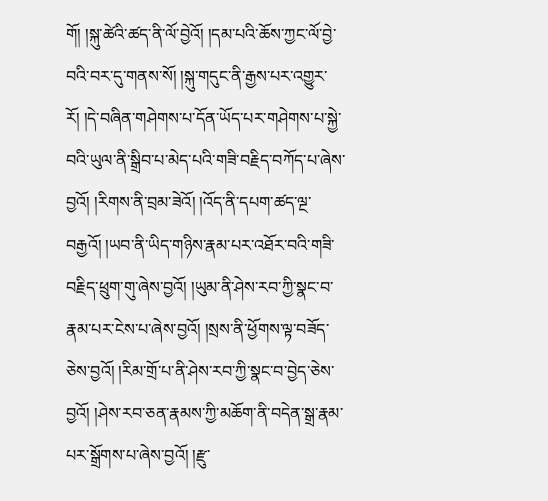གོ། །སྐུ་ཚེའི་ཚད་ནི་ལོ་བྱེའོ། །དམ་པའི་ཆོས་ཀྱང་ལོ་བྱེ་བའི་བར་དུ་གནས་སོ། །སྐུ་གདུང་ནི་རྒྱས་པར་འགྱུར་རོ། །དེ་བཞིན་གཤེགས་པ་དོན་ཡོད་པར་གཤེགས་པ་སྐྱེ་བའི་ཡུལ་ནི་སྒྲིབ་པ་མེད་པའི་གཟི་བརྗིད་བཀོད་པ་ཞེས་བྱའོ། །རིགས་ནི་བྲམ་ཟེའོ། །འོད་ནི་དཔག་ཚད་ལྔ་བརྒྱའོ། །ཡབ་ནི་ཡིད་གཉིས་རྣམ་པར་འཐོར་བའི་གཟི་བརྗིད་ཕྲུག་གུ་ཞེས་བྱའོ། །ཡུམ་ནི་ཤེས་རབ་ཀྱི་སྣང་བ་རྣམ་པར་ངེས་པ་ཞེས་བྱའོ། །སྲས་ནི་ཕྱོགས་ལྟ་བཟོད་ཅེས་བྱའོ། །རིམ་གྲོ་པ་ནི་ཤེས་རབ་ཀྱི་སྣང་བ་བྱེད་ཅེས་བྱའོ། །ཤེས་རབ་ཅན་རྣམས་ཀྱི་མཆོག་ནི་བདེན་སྒྲ་རྣམ་པར་སྒྲོགས་པ་ཞེས་བྱའོ། །རྫུ་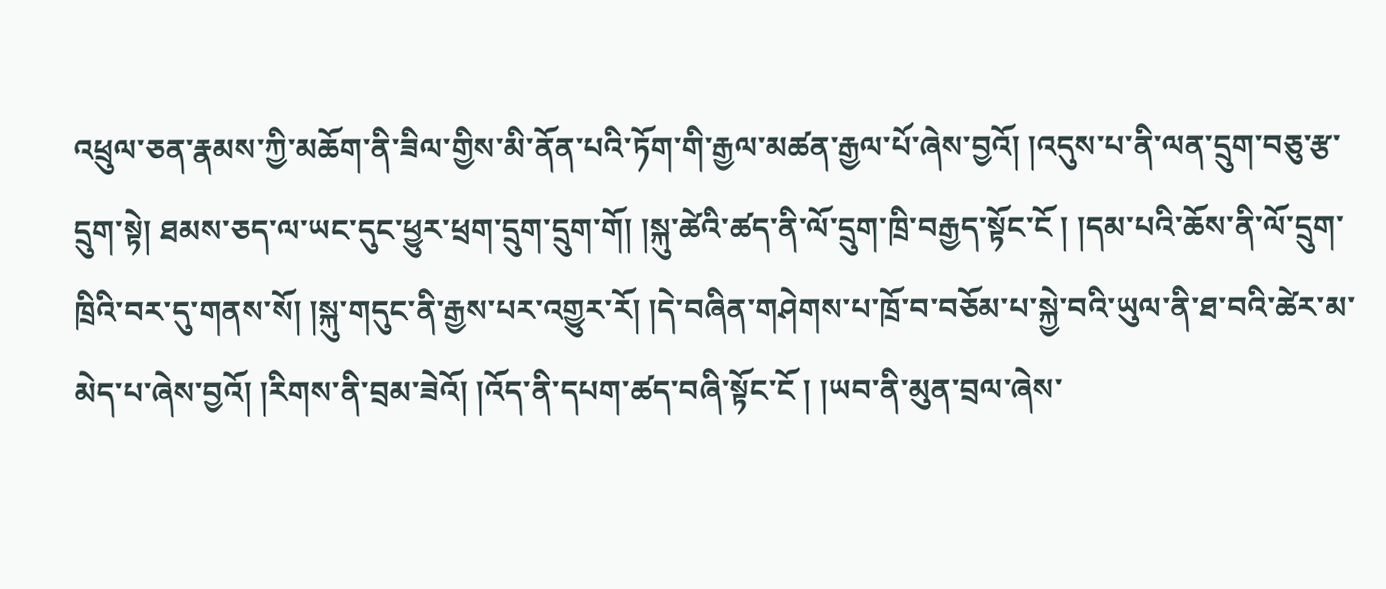འཕྲུལ་ཅན་རྣམས་ཀྱི་མཆོག་ནི་ཟིལ་གྱིས་མི་ནོན་པའི་ཏོག་གི་རྒྱལ་མཚན་རྒྱལ་པོ་ཞེས་བྱའོ། །འདུས་པ་ནི་ལན་དྲུག་བཅུ་རྩ་དྲུག་སྟེ། ཐམས་ཅད་ལ་ཡང་དུང་ཕྱུར་ཕྲག་དྲུག་དྲུག་གོ། །སྐུ་ཚེའི་ཚད་ནི་ལོ་དྲུག་ཁྲི་བརྒྱད་སྟོང་ངོ ། །དམ་པའི་ཆོས་ནི་ལོ་དྲུག་ཁྲིའི་བར་དུ་གནས་སོ། །སྐུ་གདུང་ནི་རྒྱས་པར་འགྱུར་རོ། །དེ་བཞིན་གཤེགས་པ་ཁྲོ་བ་བཅོམ་པ་སྐྱེ་བའི་ཡུལ་ནི་ཐ་བའི་ཚེར་མ་མེད་པ་ཞེས་བྱའོ། །རིགས་ནི་བྲམ་ཟེའོ། །འོད་ནི་དཔག་ཚད་བཞི་སྟོང་ངོ ། །ཡབ་ནི་མུན་བྲལ་ཞེས་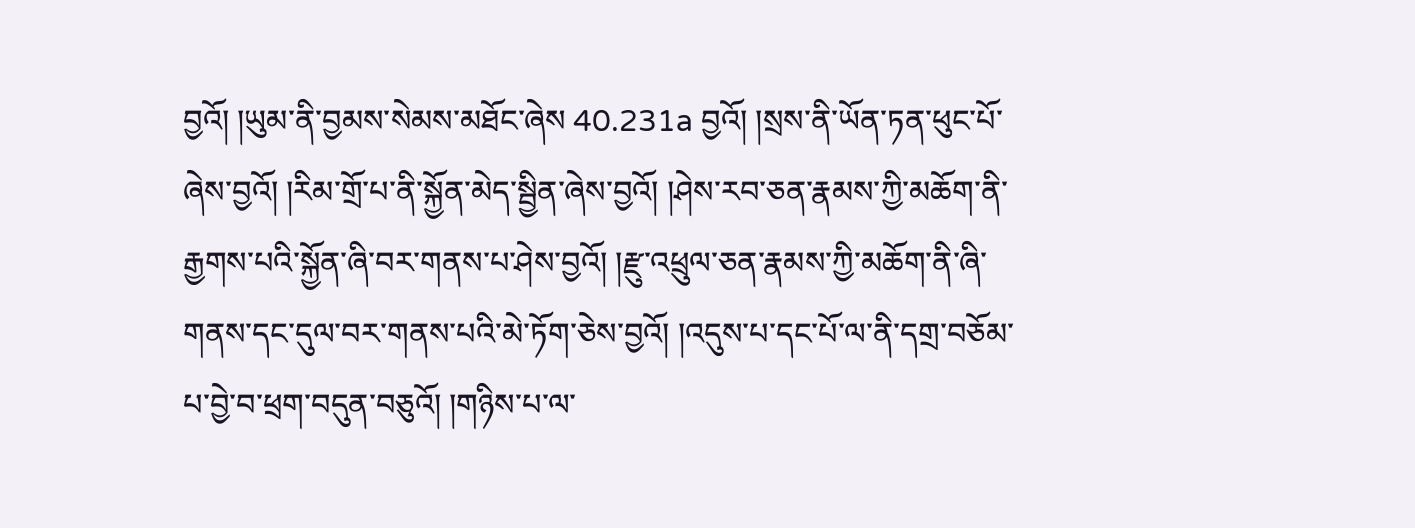བྱའོ། །ཡུམ་ནི་བྱམས་སེམས་མཐོང་ཞེས 40.231a བྱའོ། །སྲས་ནི་ཡོན་ཏན་ཕུང་པོ་ཞེས་བྱའོ། །རིམ་གྲོ་པ་ནི་སྐྱོན་མེད་སྦྱིན་ཞེས་བྱའོ། །ཤེས་རབ་ཅན་རྣམས་ཀྱི་མཆོག་ནི་རྒྱགས་པའི་སྐྱོན་ཞི་བར་གནས་པ་ཤེས་བྱའོ། །རྫུ་འཕྲུལ་ཅན་རྣམས་ཀྱི་མཆོག་ནི་ཞི་གནས་དང་དུལ་བར་གནས་པའི་མེ་ཏོག་ཅེས་བྱའོ། །འདུས་པ་དང་པོ་ལ་ནི་དགྲ་བཅོམ་པ་བྱེ་བ་ཕྲག་བདུན་བཅུའོ། །གཉིས་པ་ལ་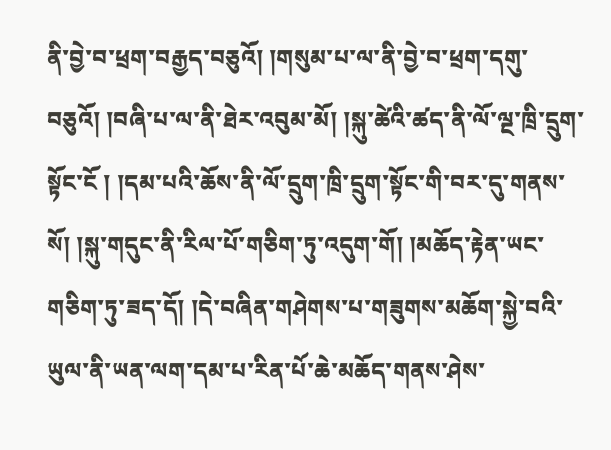ནི་བྱེ་བ་ཕྲག་བརྒྱད་བཅུའོ། །གསུམ་པ་ལ་ནི་བྱེ་བ་ཕྲག་དགུ་བཅུའོ། །བཞི་པ་ལ་ནི་ཐེར་འབུམ་མོ། །སྐུ་ཚེའི་ཚད་ནི་ལོ་ལྔ་ཁྲི་དྲུག་སྟོང་ངོ ། །དམ་པའི་ཆོས་ནི་ལོ་དྲུག་ཁྲི་དྲུག་སྟོང་གི་བར་དུ་གནས་སོ། །སྐུ་གདུང་ནི་རིལ་པོ་གཅིག་ཏུ་འདུག་གོ། །མཆོད་རྟེན་ཡང་གཅིག་ཏུ་ཟད་དོ། །དེ་བཞིན་གཤེགས་པ་གཟུགས་མཆོག་སྐྱེ་བའི་ཡུལ་ནི་ཡན་ལག་དམ་པ་རིན་པོ་ཆེ་མཆོད་གནས་ཤེས་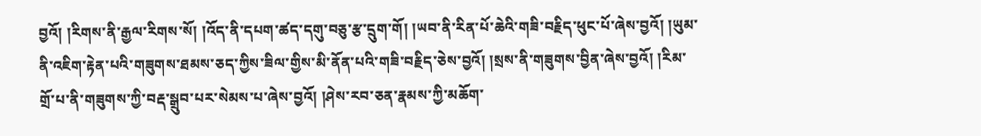བྱའོ། །རིགས་ནི་རྒྱལ་རིགས་སོ། །འོད་ནི་དཔག་ཚད་དགུ་བཅུ་རྩ་དྲུག་གོ། །ཡབ་ནི་རིན་པོ་ཆེའི་གཟི་བརྗིད་ཕུང་པོ་ཞེས་བྱའོ། །ཡུམ་ནི་འཇིག་རྟེན་པའི་གཟུགས་ཐམས་ཅད་ཀྱིས་ཟིལ་གྱིས་མི་ནོན་པའི་གཟི་བརྗིད་ཅེས་བྱའོ། །སྲས་ནི་གཟུགས་བྱིན་ཞེས་བྱའོ། །རིམ་གྲོ་པ་ནི་གཟུགས་ཀྱི་བརྡ་སྒྲུབ་པར་སེམས་པ་ཞེས་བྱའོ། །ཤེས་རབ་ཅན་རྣམས་ཀྱི་མཆོག་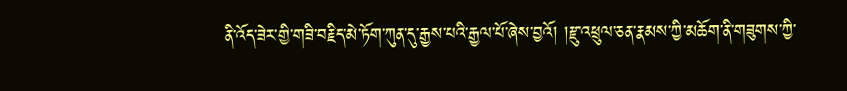ནི་འོད་ཟེར་གྱི་གཟི་བརྗིད་མེ་ཏོག་ཀུན་དུ་རྒྱས་པའི་རྒྱལ་པོ་ཞེས་བྱའོ། །རྫུ་འཕྲུལ་ཅན་རྣམས་ཀྱི་མཆོག་ནི་གཟུགས་ཀྱི་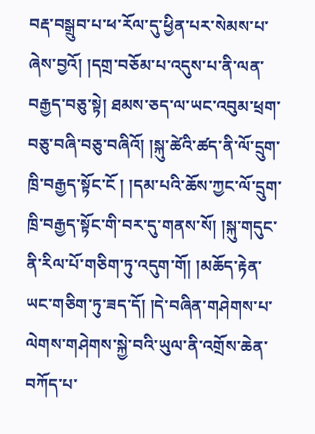བརྡ་བསྒྲུབ་པ་ཕ་རོལ་དུ་ཕྱིན་པར་སེམས་པ་ཞེས་བྱའོ། །དགྲ་བཅོམ་པ་འདུས་པ་ནི་ལན་བརྒྱད་བཅུ་སྟེ། ཐམས་ཅད་ལ་ཡང་འབུམ་ཕྲག་བཅུ་བཞི་བཅུ་བཞིའོ། །སྐུ་ཚེའི་ཚད་ནི་ལོ་དྲུག་ཁྲི་བརྒྱད་སྟོང་ངོ ། །དམ་པའི་ཆོས་ཀྱང་ལོ་དྲུག་ཁྲི་བརྒྱད་སྟོང་གི་བར་དུ་གནས་སོ། །སྐུ་གདུང་ནི་རིལ་པོ་གཅིག་ཏུ་འདུག་གོ། །མཆོད་རྟེན་ཡང་གཅིག་ཏུ་ཟད་དོ། །དེ་བཞིན་གཤེགས་པ་ལེགས་གཤེགས་སྐྱེ་བའི་ཡུལ་ནི་འགྲོས་ཆེན་བཀོད་པ་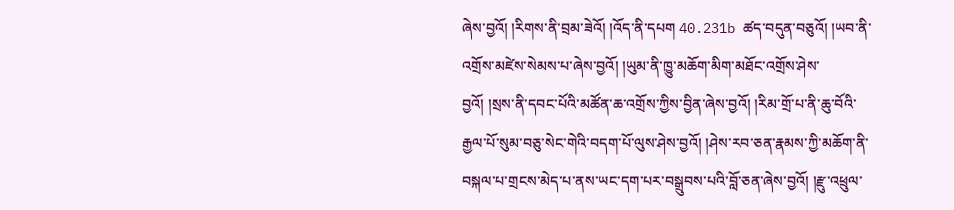ཞེས་བྱའོ། །རིགས་ནི་བྲམ་ཟེའོ། །འོད་ནི་དཔག 40.231b ཚད་བདུན་བཅུའོ། །ཡབ་ནི་འགྲོས་མཛེས་སེམས་པ་ཞེས་བྱའོ། །ཡུམ་ནི་ཁྱུ་མཆོག་མིག་མཐོང་འགྲོས་ཤེས་བྱའོ། །སྲས་ནི་དབང་པོའི་མཚོན་ཆ་འགྲོས་ཀྱིས་བྱིན་ཞེས་བྱའོ། །རིམ་གྲོ་པ་ནི་ཆུ་བོའི་རྒྱལ་པོ་སུམ་བཅུ་སེང་གེའི་བདག་པོ་ལུས་ཤེས་བྱའོ། །ཤེས་རབ་ཅན་རྣམས་ཀྱི་མཆོག་ནི་བསྐལ་པ་གྲངས་མེད་པ་ནས་ཡང་དག་པར་བསྒྲུབས་པའི་བློ་ཅན་ཞེས་བྱའོ། །རྫུ་འཕྲུལ་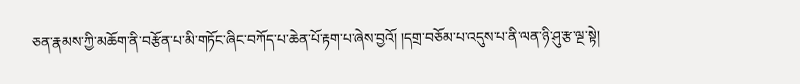ཅན་རྣམས་ཀྱི་མཆོག་ནི་བརྩོན་པ་མི་གཏོང་ཞིང་བཀོད་པ་ཆེན་པོ་རྟག་པ་ཞེས་བྱའོ། །དགྲ་བཅོམ་པ་འདུས་པ་ནི་ལན་ཉི་ཤུ་རྩ་ལྔ་སྟེ།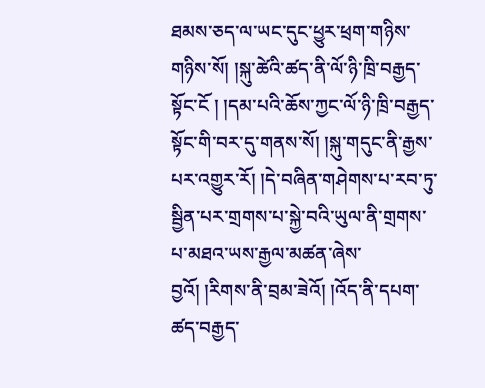ཐམས་ཅད་ལ་ཡང་དུང་ཕྱུར་ཕྲག་གཉིས་གཉིས་སོ། །སྐུ་ཚེའི་ཚད་ནི་ལོ་ཉི་ཁྲི་བརྒྱད་སྟོང་ངོ ། །དམ་པའི་ཆོས་ཀྱང་ལོ་ཉི་ཁྲི་བརྒྱད་སྟོང་གི་བར་དུ་གནས་སོ། །སྐུ་གདུང་ནི་རྒྱས་པར་འགྱུར་རོ། །དེ་བཞིན་གཤེགས་པ་རབ་ཏུ་སྦྱིན་པར་གྲགས་པ་སྐྱེ་བའི་ཡུལ་ནི་གྲགས་པ་མཐའ་ཡས་རྒྱལ་མཚན་ཞེས་བྱའོ། །རིགས་ནི་བྲམ་ཟེའོ། །འོད་ནི་དཔག་ཚད་བརྒྱད་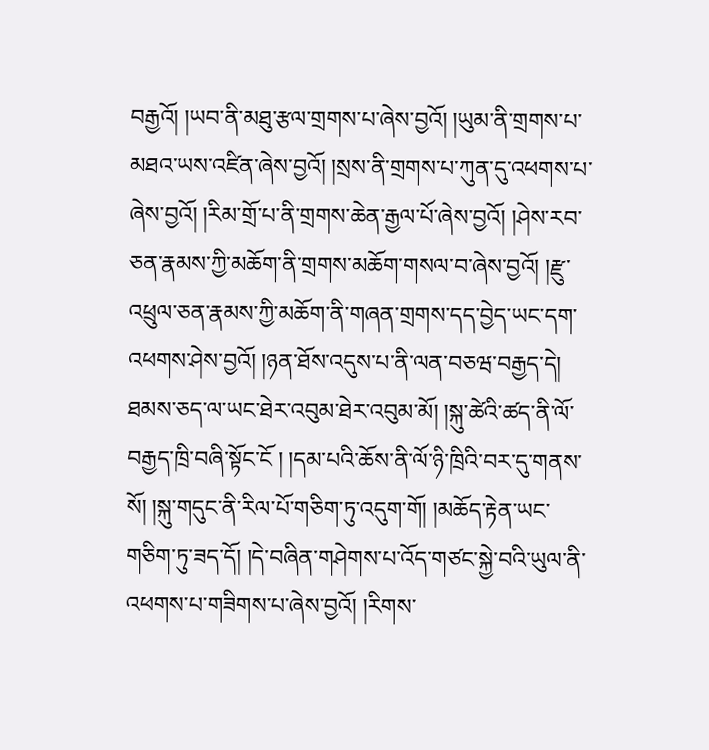བརྒྱའོ། །ཡབ་ནི་མཐུ་རྩལ་གྲགས་པ་ཞེས་བྱའོ། །ཡུམ་ནི་གྲགས་པ་མཐའ་ཡས་འཛིན་ཞེས་བྱའོ། །སྲས་ནི་གྲགས་པ་ཀུན་དུ་འཕགས་པ་ཞེས་བྱའོ། །རིམ་གྲོ་པ་ནི་གྲགས་ཆེན་རྒྱལ་པོ་ཞེས་བྱའོ། །ཤེས་རབ་ཅན་རྣམས་ཀྱི་མཆོག་ནི་གྲགས་མཆོག་གསལ་བ་ཞེས་བྱའོ། །རྫུ་འཕྲུལ་ཅན་རྣམས་ཀྱི་མཆོག་ནི་གཞན་གྲགས་དད་བྱེད་ཡང་དག་འཕགས་ཤེས་བྱའོ། །ཉན་ཐོས་འདུས་པ་ནི་ལན་བཅཝ་བརྒྱད་དེ། ཐམས་ཅད་ལ་ཡང་ཐེར་འབུམ་ཐེར་འབུམ་མོ། །སྐུ་ཚེའི་ཚད་ནི་ལོ་བརྒྱད་ཁྲི་བཞི་སྟོང་ངོ ། །དམ་པའི་ཆོས་ནི་ལོ་ཉི་ཁྲིའི་བར་དུ་གནས་སོ། །སྐུ་གདུང་ནི་རིལ་པོ་གཅིག་ཏུ་འདུག་གོ། །མཆོད་རྟེན་ཡང་གཅིག་ཏུ་ཟད་དོ། །དེ་བཞིན་གཤེགས་པ་འོད་གཙང་སྐྱེ་བའི་ཡུལ་ནི་འཕགས་པ་གཟིགས་པ་ཞེས་བྱའོ། །རིགས་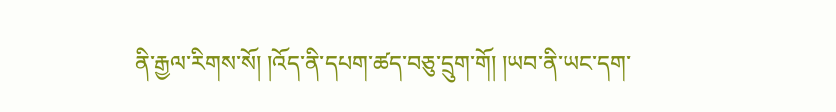ནི་རྒྱལ་རིགས་སོ། །འོད་ནི་དཔག་ཚད་བཅུ་དྲུག་གོ། །ཡབ་ནི་ཡང་དག་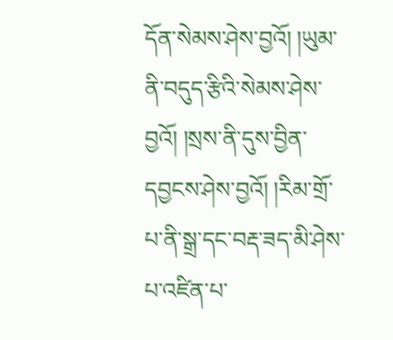དོན་སེམས་ཤེས་བྱའོ། །ཡུམ་ནི་བདུད་རྩིའི་སེམས་ཤེས་བྱའོ། །སྲས་ནི་དུས་བྱིན་དབྱངས་ཤེས་བྱའོ། །རིམ་གྲོ་པ་ནི་སྒྲ་དང་བརྡ་ཟད་མི་ཤེས་པ་འཛིན་པ་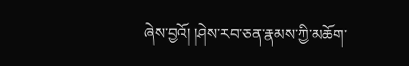ཞེས་བྱའོ། །ཤེས་རབ་ཅན་རྣམས་ཀྱི་མཆོག་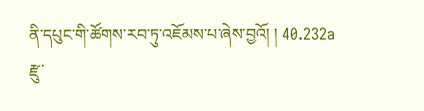ནི་དཔུང་གི་ཚོགས་རབ་ཏུ་འཇོམས་པ་ཞེས་བྱའོ། ། 40.232a རྫུ་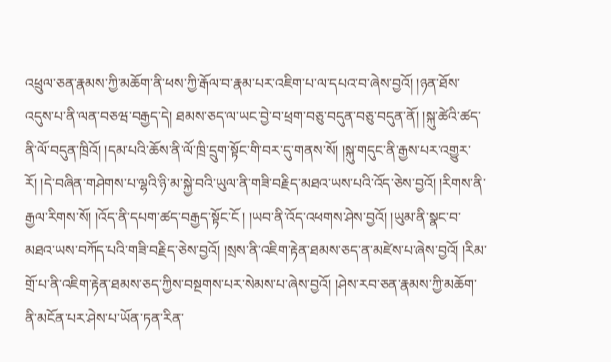འཕྲུལ་ཅན་རྣམས་ཀྱི་མཆོག་ནི་ཕས་ཀྱི་རྒོལ་བ་རྣམ་པར་འཇིག་པ་ལ་དཔའ་བ་ཞེས་བྱའོ། །ཉན་ཐོས་འདུས་པ་ནི་ལན་བཅཝ་བརྒྱད་དེ། ཐམས་ཅད་ལ་ཡང་བྱེ་བ་ཕྲག་བཅུ་བདུན་བཅུ་བདུན་ནོ། །སྐུ་ཚེའི་ཚད་ནི་ལོ་བདུན་ཁྲིའོ། །དམ་པའི་ཆོས་ནི་ལོ་ཁྲི་དྲུག་སྟོང་གི་བར་དུ་གནས་སོ། །སྐུ་གདུང་ནི་རྒྱས་པར་འགྱུར་རོ། །དེ་བཞིན་གཤེགས་པ་ལྷའི་ཉི་མ་སྐྱེ་བའི་ཡུལ་ནི་གཟི་བརྗིད་མཐའ་ཡས་པའི་འོད་ཅེས་བྱའོ། །རིགས་ནི་རྒྱལ་རིགས་སོ། །འོད་ནི་དཔག་ཚད་བརྒྱད་སྟོང་ངོ ། །ཡབ་ནི་འོད་འཕགས་ཤེས་བྱའོ། །ཡུམ་ནི་སྣང་བ་མཐའ་ཡས་བཀོད་པའི་གཟི་བརྗིད་ཅེས་བྱའོ། །སྲས་ནི་འཇིག་རྟེན་ཐམས་ཅད་ན་མཛེས་པ་ཞེས་བྱའོ། །རིམ་གྲོ་པ་ནི་འཇིག་རྟེན་ཐམས་ཅད་ཀྱིས་བསྔགས་པར་སེམས་པ་ཞེས་བྱའོ། །ཤེས་རབ་ཅན་རྣམས་ཀྱི་མཆོག་ནི་མངོན་པར་ཤེས་པ་ཡོན་ཏན་རིན་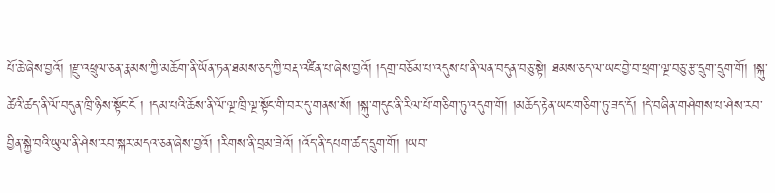པོ་ཆེ་ཞེས་བྱའོ། །རྫུ་འཕྲུལ་ཅན་རྣམས་ཀྱི་མཆོག་ནི་ཡོན་ཏན་ཐམས་ཅད་ཀྱི་བརྡ་འཛིན་པ་ཞེས་བྱའོ། །དགྲ་བཅོམ་པ་འདུས་པ་ནི་ལན་བདུན་བཅུ་སྟེ། ཐམས་ཅད་ལ་ཡང་བྱེ་བ་ཕྲག་ལྔ་བཅུ་རྩ་དྲུག་དྲུག་གོ། །སྐུ་ཚེའི་ཚད་ནི་ལོ་བདུན་ཁྲི་ཉིས་སྟོང་ངོ ། །དམ་པའི་ཆོས་ནི་ལོ་ལྔ་ཁྲི་ལྔ་སྟོང་གི་བར་དུ་གནས་སོ། །སྐུ་གདུང་ནི་རིལ་པོ་གཅིག་ཏུ་འདུག་གོ། །མཆོད་རྟེན་ཡང་གཅིག་ཏུ་ཟད་དོ། །དེ་བཞིན་གཤེགས་པ་ཤེས་རབ་བྱིན་སྐྱེ་བའི་ཡུལ་ནི་ཤེས་རབ་སྐར་མདའ་ཅན་ཞེས་བྱའོ། །རིགས་ནི་བྲམ་ཟེའོ། །འོད་ནི་དཔག་ཚད་དྲུག་གོ། །ཡབ་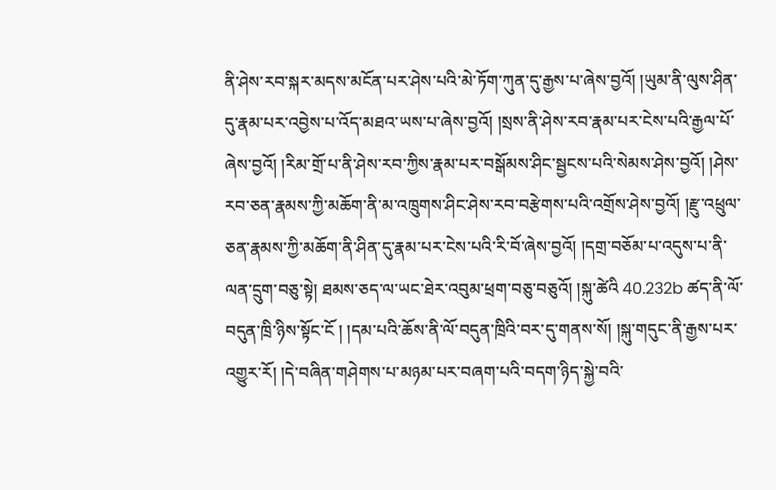ནི་ཤེས་རབ་སྐར་མདས་མངོན་པར་ཤེས་པའི་མེ་ཏོག་ཀུན་དུ་རྒྱས་པ་ཞེས་བྱའོ། །ཡུམ་ནི་ལུས་ཤིན་དུ་རྣམ་པར་འབྱེས་པ་འོད་མཐའ་ཡས་པ་ཞེས་བྱའོ། །སྲས་ནི་ཤེས་རབ་རྣམ་པར་ངེས་པའི་རྒྱལ་པོ་ཞེས་བྱའོ། །རིམ་གྲོ་པ་ནི་ཤེས་རབ་ཀྱིས་རྣམ་པར་བསྒོམས་ཤིང་སྦྱངས་པའི་སེམས་ཤེས་བྱའོ། །ཤེས་རབ་ཅན་རྣམས་ཀྱི་མཆོག་ནི་མ་འཁྲུགས་ཤིང་ཤེས་རབ་བརྩེགས་པའི་འགྲོས་ཤེས་བྱའོ། །རྫུ་འཕྲུལ་ཅན་རྣམས་ཀྱི་མཆོག་ནི་ཤིན་དུ་རྣམ་པར་ངེས་པའི་རི་བོ་ཞེས་བྱའོ། །དགྲ་བཅོམ་པ་འདུས་པ་ནི་ལན་དྲུག་བཅུ་སྟེ། ཐམས་ཅད་ལ་ཡང་ཐེར་འབུམ་ཕྲག་བཅུ་བཅུའོ། །སྐུ་ཚེའི 40.232b ཚད་ནི་ལོ་བདུན་ཁྲི་ཉིས་སྟོང་ངོ ། །དམ་པའི་ཆོས་ནི་ལོ་བདུན་ཁྲིའི་བར་དུ་གནས་སོ། །སྐུ་གདུང་ནི་རྒྱས་པར་འགྱུར་རོ། །དེ་བཞིན་གཤེགས་པ་མཉམ་པར་བཞག་པའི་བདག་ཉིད་སྐྱེ་བའི་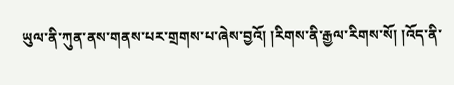ཡུལ་ནི་ཀུན་ནས་གནས་པར་གྲགས་པ་ཞེས་བྱའོ། །རིགས་ནི་རྒྱལ་རིགས་སོ། །འོད་ནི་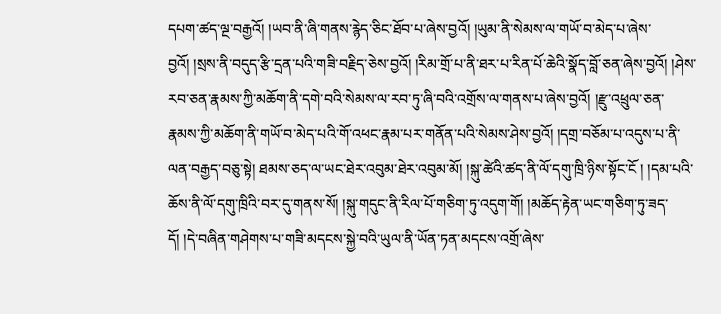དཔག་ཚད་ལྔ་བརྒྱའོ། །ཡབ་ནི་ཞི་གནས་རྙེད་ཅིང་ཐོབ་པ་ཞེས་བྱའོ། །ཡུམ་ནི་སེམས་ལ་གཡོ་བ་མེད་པ་ཞེས་བྱའོ། །སྲས་ནི་བདུད་རྩི་དྲན་པའི་གཟི་བརྗིད་ཅེས་བྱའོ། །རིམ་གྲོ་པ་ནི་ཐར་པ་རིན་པོ་ཆེའི་སྣོད་བློ་ཅན་ཞེས་བྱའོ། །ཤེས་རབ་ཅན་རྣམས་ཀྱི་མཆོག་ནི་དགེ་བའི་སེམས་ལ་རབ་ཏུ་ཞི་བའི་འགྲོས་ལ་གནས་པ་ཞེས་བྱའོ། །རྫུ་འཕྲུལ་ཅན་རྣམས་ཀྱི་མཆོག་ནི་གཡོ་བ་མེད་པའི་གོ་འཕང་རྣམ་པར་གནོན་པའི་སེམས་ཤེས་བྱའོ། །དགྲ་བཅོམ་པ་འདུས་པ་ནི་ལན་བརྒྱད་བཅུ་སྟེ། ཐམས་ཅད་ལ་ཡང་ཐེར་འབུམ་ཐེར་འབུམ་མོ། །སྐུ་ཚེའི་ཚད་ནི་ལོ་དགུ་ཁྲི་ཉིས་སྟོང་ངོ ། །དམ་པའི་ཆོས་ནི་ལོ་དགུ་ཁྲིའི་བར་དུ་གནས་སོ། །སྐུ་གདུང་ནི་རིལ་པོ་གཅིག་ཏུ་འདུག་གོ། །མཆོད་རྟེན་ཡང་གཅིག་ཏུ་ཟད་དོ། །དེ་བཞིན་གཤེགས་པ་གཟི་མདངས་སྐྱེ་བའི་ཡུལ་ནི་ཡོན་ཏན་མདངས་འགྲོ་ཞེས་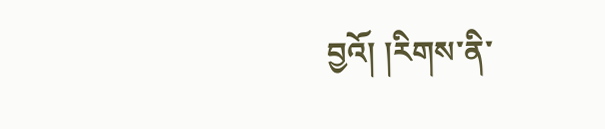བྱའོ། །རིགས་ནི་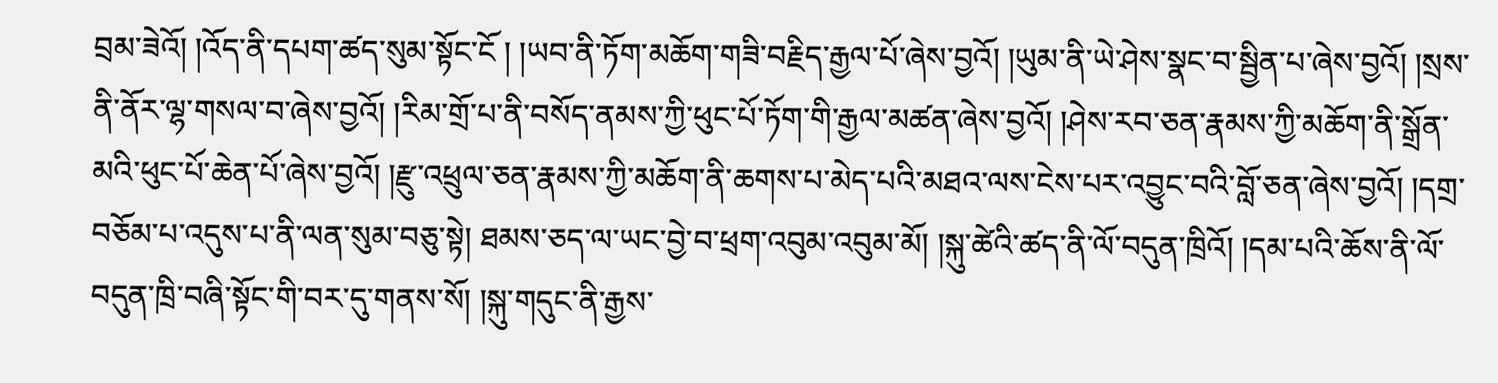བྲམ་ཟེའོ། །འོད་ནི་དཔག་ཚད་སུམ་སྟོང་ངོ ། །ཡབ་ནི་ཏོག་མཆོག་གཟི་བརྗིད་རྒྱལ་པོ་ཞེས་བྱའོ། །ཡུམ་ནི་ཡེ་ཤེས་སྣང་བ་སྦྱིན་པ་ཞེས་བྱའོ། །སྲས་ནི་ནོར་ལྷ་གསལ་བ་ཞེས་བྱའོ། །རིམ་གྲོ་པ་ནི་བསོད་ནམས་ཀྱི་ཕུང་པོ་ཏོག་གི་རྒྱལ་མཚན་ཞེས་བྱའོ། །ཤེས་རབ་ཅན་རྣམས་ཀྱི་མཆོག་ནི་སྒྲོན་མའི་ཕུང་པོ་ཆེན་པོ་ཞེས་བྱའོ། །རྫུ་འཕྲུལ་ཅན་རྣམས་ཀྱི་མཆོག་ནི་ཆགས་པ་མེད་པའི་མཐའ་ལས་ངེས་པར་འབྱུང་བའི་བློ་ཅན་ཞེས་བྱའོ། །དགྲ་བཅོམ་པ་འདུས་པ་ནི་ལན་སུམ་བཅུ་སྟེ། ཐམས་ཅད་ལ་ཡང་བྱེ་བ་ཕྲག་འབུམ་འབུམ་མོ། །སྐུ་ཚེའི་ཚད་ནི་ལོ་བདུན་ཁྲིའོ། །དམ་པའི་ཆོས་ནི་ལོ་བདུན་ཁྲི་བཞི་སྟོང་གི་བར་དུ་གནས་སོ། །སྐུ་གདུང་ནི་རྒྱས་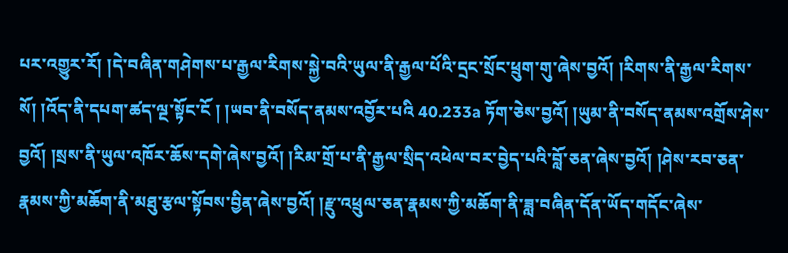པར་འགྱུར་རོ། །དེ་བཞིན་གཤེགས་པ་རྒྱལ་རིགས་སྐྱེ་བའི་ཡུལ་ནི་རྒྱལ་པོའི་དྲང་སྲོང་ཕྲུག་གུ་ཞེས་བྱའོ། །རིགས་ནི་རྒྱལ་རིགས་སོ། །འོད་ནི་དཔག་ཚད་ལྔ་སྟོང་ངོ ། །ཡབ་ནི་བསོད་ནམས་འབྱོར་པའི 40.233a ཏོག་ཅེས་བྱའོ། །ཡུམ་ནི་བསོད་ནམས་འགྲོས་ཤེས་བྱའོ། །སྲས་ནི་ཡུལ་འཁོར་ཆོས་དགེ་ཞེས་བྱའོ། །རིམ་གྲོ་པ་ནི་རྒྱལ་སྲིད་འཕེལ་བར་བྱེད་པའི་བློ་ཅན་ཞེས་བྱའོ། །ཤེས་རབ་ཅན་རྣམས་ཀྱི་མཆོག་ནི་མཐུ་རྩལ་སྟོབས་བྱིན་ཞེས་བྱའོ། །རྫུ་འཕྲུལ་ཅན་རྣམས་ཀྱི་མཆོག་ནི་ཟླ་བཞིན་དོན་ཡོད་གདོང་ཞེས་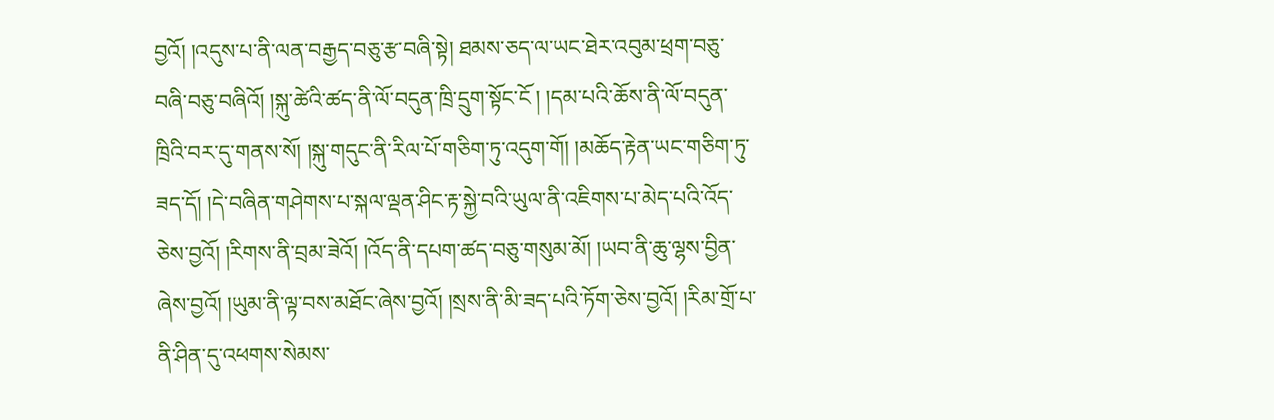བྱའོ། །འདུས་པ་ནི་ལན་བརྒྱད་བཅུ་རྩ་བཞི་སྟེ། ཐམས་ཅད་ལ་ཡང་ཐེར་འབུམ་ཕྲག་བཅུ་བཞི་བཅུ་བཞིའོ། །སྐུ་ཚེའི་ཚད་ནི་ལོ་བདུན་ཁྲི་དྲུག་སྟོང་ངོ ། །དམ་པའི་ཆོས་ནི་ལོ་བདུན་ཁྲིའི་བར་དུ་གནས་སོ། །སྐུ་གདུང་ནི་རིལ་པོ་གཅིག་ཏུ་འདུག་གོ། །མཆོད་རྟེན་ཡང་གཅིག་ཏུ་ཟད་དོ། །དེ་བཞིན་གཤེགས་པ་སྐལ་ལྡན་ཤིང་རྟ་སྐྱེ་བའི་ཡུལ་ནི་འཇིགས་པ་མེད་པའི་འོད་ཅེས་བྱའོ། །རིགས་ནི་བྲམ་ཟེའོ། །འོད་ནི་དཔག་ཚད་བཅུ་གསུམ་མོ། །ཡབ་ནི་ཆུ་ལྷས་བྱིན་ཞེས་བྱའོ། །ཡུམ་ནི་ལྟ་བས་མཐོང་ཞེས་བྱའོ། །སྲས་ནི་མི་ཟད་པའི་ཏོག་ཅེས་བྱའོ། །རིམ་གྲོ་པ་ནི་ཤིན་དུ་འཕགས་སེམས་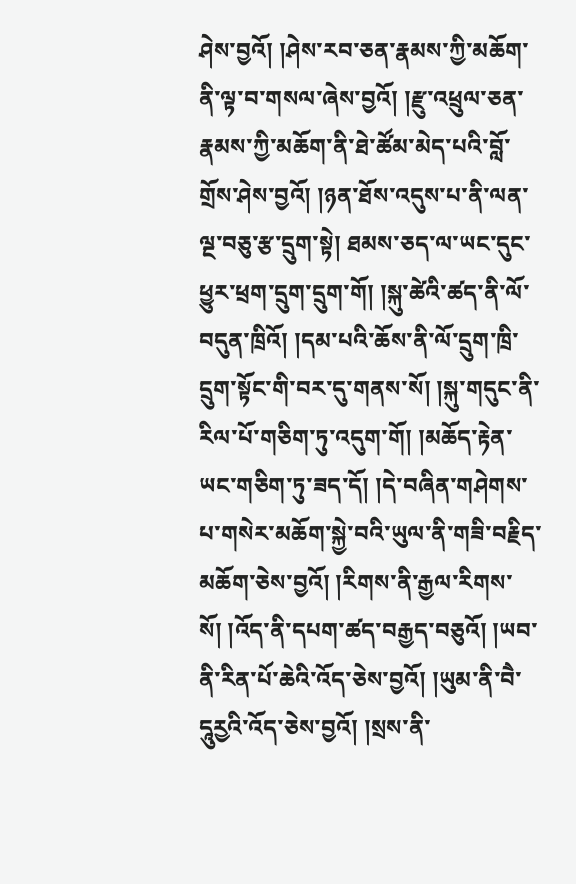ཤེས་བྱའོ། །ཤེས་རབ་ཅན་རྣམས་ཀྱི་མཆོག་ནི་ལྟ་བ་གསལ་ཞེས་བྱའོ། །རྫུ་འཕྲུལ་ཅན་རྣམས་ཀྱི་མཆོག་ནི་ཐེ་ཚོམ་མེད་པའི་བློ་གྲོས་ཤེས་བྱའོ། །ཉན་ཐོས་འདུས་པ་ནི་ལན་ལྔ་བཅུ་རྩ་དྲུག་སྟེ། ཐམས་ཅད་ལ་ཡང་དུང་ཕྱུར་ཕྲག་དྲུག་དྲུག་གོ། །སྐུ་ཚེའི་ཚད་ནི་ལོ་བདུན་ཁྲིའོ། །དམ་པའི་ཆོས་ནི་ལོ་དྲུག་ཁྲི་དྲུག་སྟོང་གི་བར་དུ་གནས་སོ། །སྐུ་གདུང་ནི་རིལ་པོ་གཅིག་ཏུ་འདུག་གོ། །མཆོད་རྟེན་ཡང་གཅིག་ཏུ་ཟད་དོ། །དེ་བཞིན་གཤེགས་པ་གསེར་མཆོག་སྐྱེ་བའི་ཡུལ་ནི་གཟི་བརྗིད་མཆོག་ཅེས་བྱའོ། །རིགས་ནི་རྒྱལ་རིགས་སོ། །འོད་ནི་དཔག་ཚད་བརྒྱད་བཅུའོ། །ཡབ་ནི་རིན་པོ་ཆེའི་འོད་ཅེས་བྱའོ། །ཡུམ་ནི་བཻ་དཱུརྱའི་འོད་ཅེས་བྱའོ། །སྲས་ནི་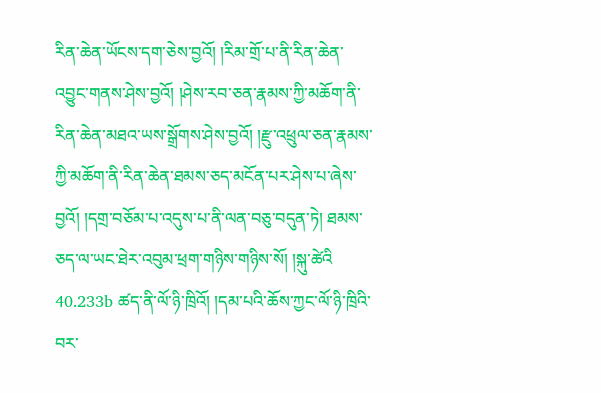རིན་ཆེན་ཡོངས་དག་ཅེས་བྱའོ། །རིམ་གྲོ་པ་ནི་རིན་ཆེན་འབྱུང་གནས་ཤེས་བྱའོ། །ཤེས་རབ་ཅན་རྣམས་ཀྱི་མཆོག་ནི་རིན་ཆེན་མཐའ་ཡས་སྒྲོགས་ཤེས་བྱའོ། །རྫུ་འཕྲུལ་ཅན་རྣམས་ཀྱི་མཆོག་ནི་རིན་ཆེན་ཐམས་ཅད་མངོན་པར་ཤེས་པ་ཞེས་བྱའོ། །དགྲ་བཅོམ་པ་འདུས་པ་ནི་ལན་བཅུ་བདུན་ཏེ། ཐམས་ཅད་ལ་ཡང་ཐེར་འབུམ་ཕྲག་གཉིས་གཉིས་སོ། །སྐུ་ཚེའི 40.233b ཚད་ནི་ལོ་ཉི་ཁྲིའོ། །དམ་པའི་ཆོས་ཀྱང་ལོ་ཉི་ཁྲིའི་བར་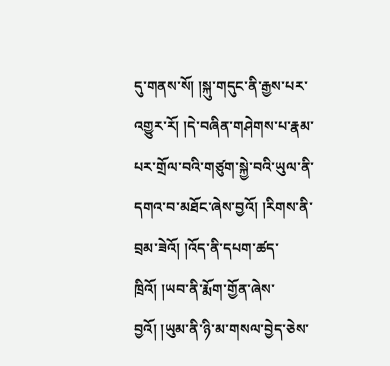དུ་གནས་སོ། །སྐུ་གདུང་ནི་རྒྱས་པར་འགྱུར་རོ། །དེ་བཞིན་གཤེགས་པ་རྣམ་པར་གྲོལ་བའི་གཙུག་སྐྱེ་བའི་ཡུལ་ནི་དགའ་བ་མཐོང་ཞེས་བྱའོ། །རིགས་ནི་བྲམ་ཟེའོ། །འོད་ནི་དཔག་ཚད་ཁྲིའོ། །ཡབ་ནི་རྨོག་གྱོན་ཞེས་བྱའོ། །ཡུམ་ནི་ཉི་མ་གསལ་བྱེད་ཅེས་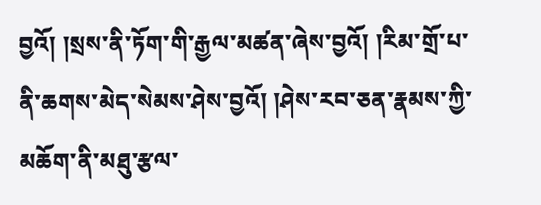བྱའོ། །སྲས་ནི་ཏོག་གི་རྒྱལ་མཚན་ཞེས་བྱའོ། །རིམ་གྲོ་པ་ནི་ཆགས་མེད་སེམས་ཤེས་བྱའོ། །ཤེས་རབ་ཅན་རྣམས་ཀྱི་མཆོག་ནི་མཐུ་རྩལ་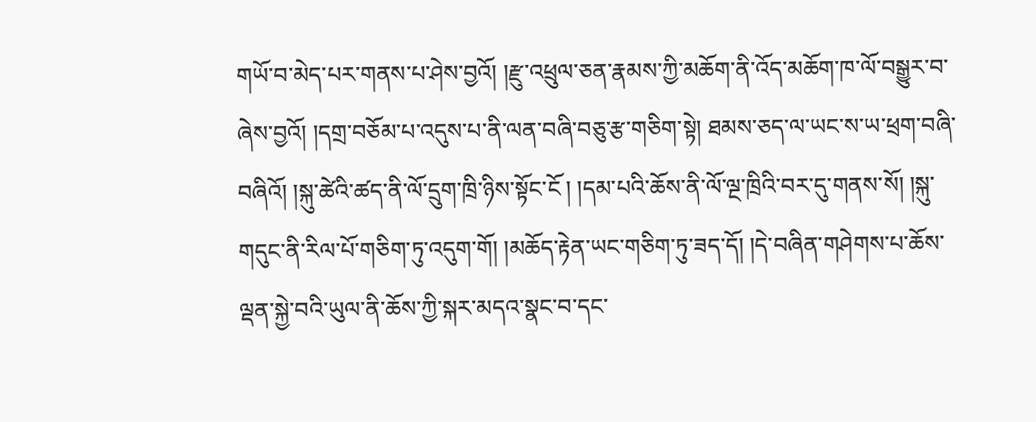གཡོ་བ་མེད་པར་གནས་པ་ཤེས་བྱའོ། །རྫུ་འཕྲུལ་ཅན་རྣམས་ཀྱི་མཆོག་ནི་འོད་མཆོག་ཁ་ལོ་བསྒྱུར་བ་ཞེས་བྱའོ། །དགྲ་བཅོམ་པ་འདུས་པ་ནི་ལན་བཞི་བཅུ་རྩ་གཅིག་སྟེ། ཐམས་ཅད་ལ་ཡང་ས་ཡ་ཕྲག་བཞི་བཞིའོ། །སྐུ་ཚེའི་ཚད་ནི་ལོ་དྲུག་ཁྲི་ཉིས་སྟོང་ངོ ། །དམ་པའི་ཆོས་ནི་ལོ་ལྔ་ཁྲིའི་བར་དུ་གནས་སོ། །སྐུ་གདུང་ནི་རིལ་པོ་གཅིག་ཏུ་འདུག་གོ། །མཆོད་རྟེན་ཡང་གཅིག་ཏུ་ཟད་དོ། །དེ་བཞིན་གཤེགས་པ་ཆོས་ལྡན་སྐྱེ་བའི་ཡུལ་ནི་ཆོས་ཀྱི་སྐར་མདའ་སྣང་བ་དང་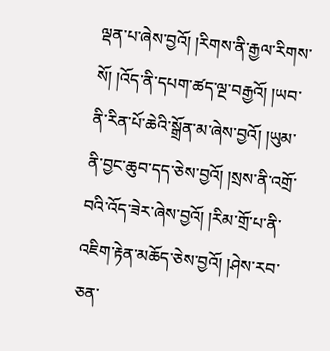ལྡན་པ་ཞེས་བྱའོ། །རིགས་ནི་རྒྱལ་རིགས་སོ། །འོད་ནི་དཔག་ཚད་ལྔ་བརྒྱའོ། །ཡབ་ནི་རིན་པོ་ཆེའི་སྒྲོན་མ་ཞེས་བྱའོ། །ཡུམ་ནི་བྱང་ཆུབ་དད་ཅེས་བྱའོ། །སྲས་ནི་འགྲོ་བའི་འོད་ཟེར་ཞེས་བྱའོ། །རིམ་གྲོ་པ་ནི་འཇིག་རྟེན་མཆོད་ཅེས་བྱའོ། །ཤེས་རབ་ཅན་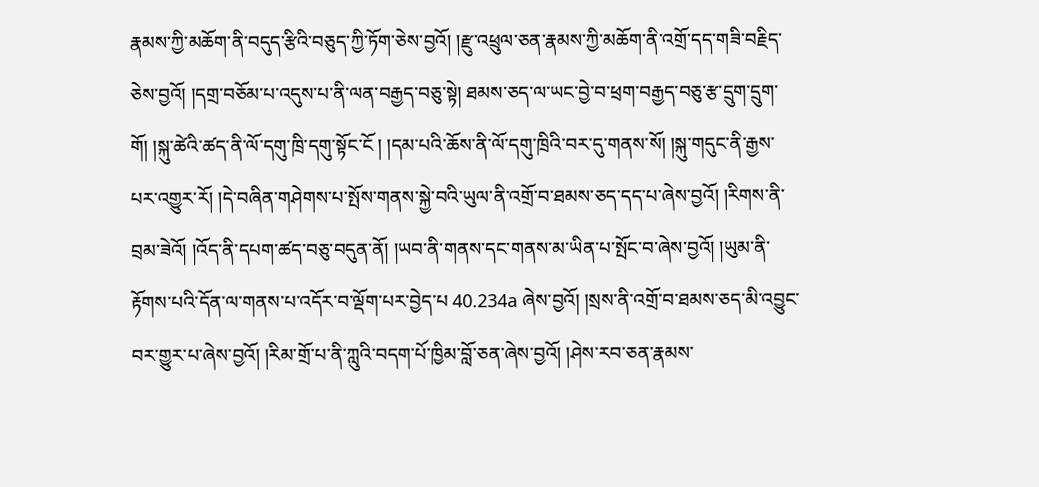རྣམས་ཀྱི་མཆོག་ནི་བདུད་རྩིའི་བཅུད་ཀྱི་ཏོག་ཅེས་བྱའོ། །རྫུ་འཕྲུལ་ཅན་རྣམས་ཀྱི་མཆོག་ནི་འགྲོ་དད་གཟི་བརྗིད་ཅེས་བྱའོ། །དགྲ་བཅོམ་པ་འདུས་པ་ནི་ལན་བརྒྱད་བཅུ་སྟེ། ཐམས་ཅད་ལ་ཡང་བྱེ་བ་ཕྲག་བརྒྱད་བཅུ་རྩ་དྲུག་དྲུག་གོ། །སྐུ་ཚེའི་ཚད་ནི་ལོ་དགུ་ཁྲི་དགུ་སྟོང་ངོ ། །དམ་པའི་ཆོས་ནི་ལོ་དགུ་ཁྲིའི་བར་དུ་གནས་སོ། །སྐུ་གདུང་ནི་རྒྱས་པར་འགྱུར་རོ། །དེ་བཞིན་གཤེགས་པ་སྤོས་གནས་སྐྱེ་བའི་ཡུལ་ནི་འགྲོ་བ་ཐམས་ཅད་དད་པ་ཞེས་བྱའོ། །རིགས་ནི་བྲམ་ཟེའོ། །འོད་ནི་དཔག་ཚད་བཅུ་བདུན་ནོ། །ཡབ་ནི་གནས་དང་གནས་མ་ཡིན་པ་སྤོང་བ་ཞེས་བྱའོ། །ཡུམ་ནི་རྟོགས་པའི་དོན་ལ་གནས་པ་འདོར་བ་ལྡོག་པར་བྱེད་པ 40.234a ཞེས་བྱའོ། །སྲས་ནི་འགྲོ་བ་ཐམས་ཅད་མི་འབྱུང་བར་གྱུར་པ་ཞེས་བྱའོ། །རིམ་གྲོ་པ་ནི་ཀླུའི་བདག་པོ་ཁྱིམ་བློ་ཅན་ཞེས་བྱའོ། །ཤེས་རབ་ཅན་རྣམས་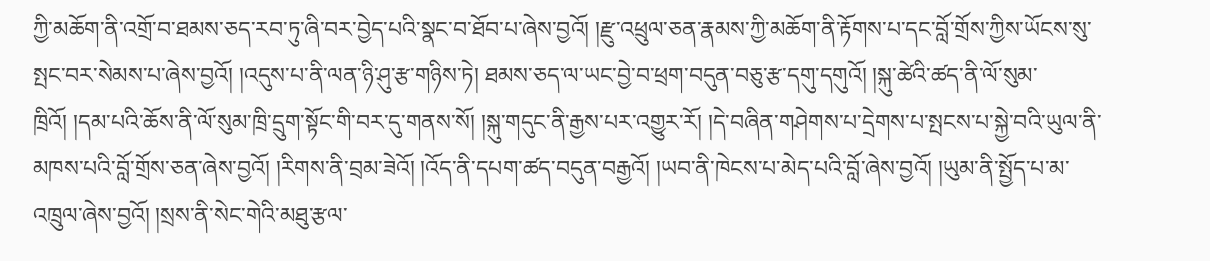ཀྱི་མཆོག་ནི་འགྲོ་བ་ཐམས་ཅད་རབ་ཏུ་ཞི་བར་བྱེད་པའི་སྣང་བ་ཐོབ་པ་ཞེས་བྱའོ། །རྫུ་འཕྲུལ་ཅན་རྣམས་ཀྱི་མཆོག་ནི་རྟོགས་པ་དང་བློ་གྲོས་ཀྱིས་ཡོངས་སུ་སྤང་བར་སེམས་པ་ཞེས་བྱའོ། །འདུས་པ་ནི་ལན་ཉི་ཤུ་རྩ་གཉིས་ཏེ། ཐམས་ཅད་ལ་ཡང་བྱེ་བ་ཕྲག་བདུན་བཅུ་རྩ་དགུ་དགུའོ། །སྐུ་ཚེའི་ཚད་ནི་ལོ་སུམ་ཁྲིའོ། །དམ་པའི་ཆོས་ནི་ལོ་སུམ་ཁྲི་དྲུག་སྟོང་གི་བར་དུ་གནས་སོ། །སྐུ་གདུང་ནི་རྒྱས་པར་འགྱུར་རོ། །དེ་བཞིན་གཤེགས་པ་དྲེགས་པ་སྤངས་པ་སྐྱེ་བའི་ཡུལ་ནི་མཁས་པའི་བློ་གྲོས་ཅན་ཞེས་བྱའོ། །རིགས་ནི་བྲམ་ཟེའོ། །འོད་ནི་དཔག་ཚད་བདུན་བརྒྱའོ། །ཡབ་ནི་ཁེངས་པ་མེད་པའི་བློ་ཞེས་བྱའོ། །ཡུམ་ནི་སྤྱོད་པ་མ་འཁྲུལ་ཞེས་བྱའོ། །སྲས་ནི་སེང་གེའི་མཐུ་རྩལ་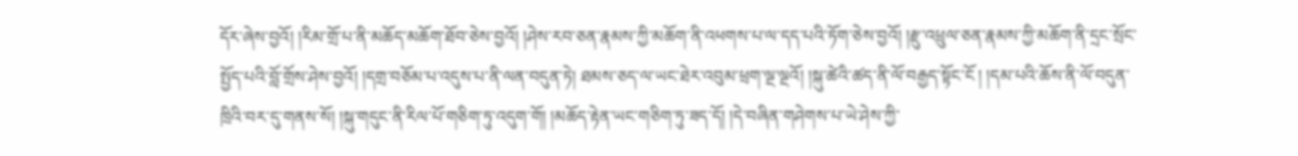དོར་ཞེས་བྱའོ། །རིམ་གྲོ་པ་ནི་མཆོད་མཆོག་ཐོབ་ཅེས་བྱའོ། །ཤེས་རབ་ཅན་རྣམས་ཀྱི་མཆོག་ནི་འཕགས་པ་ལ་དད་པའི་ཏོག་ཅེས་བྱའོ། །རྫུ་འཕྲུལ་ཅན་རྣམས་ཀྱི་མཆོག་ནི་དྲང་སྲོང་སྤྱོད་པའི་བློ་གྲོས་ཤེས་བྱའོ། །དགྲ་བཅོམ་པ་འདུས་པ་ནི་ལན་བདུན་ཏེ། ཐམས་ཅད་ལ་ཡང་ཐེར་འབུམ་ཕྲག་ལྔ་ལྔའོ། །སྐུ་ཚེའི་ཚད་ནི་ལོ་བརྒྱད་སྟོང་ངོ ། །དམ་པའི་ཆོས་ནི་ལོ་བདུན་ཁྲིའི་བར་དུ་གནས་སོ། །སྐུ་གདུང་ནི་རིལ་པོ་གཅིག་ཏུ་འདུག་གོ། །མཆོད་རྟེན་ཡང་གཅིག་ཏུ་ཟད་དོ། །དེ་བཞིན་གཤེགས་པ་ཡེ་ཤེས་ཀྱི་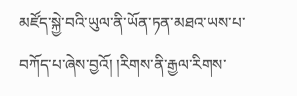མཛོད་སྐྱེ་བའི་ཡུལ་ནི་ཡོན་ཏན་མཐའ་ཡས་པ་བཀོད་པ་ཞེས་བྱའོ། །རིགས་ནི་རྒྱལ་རིགས་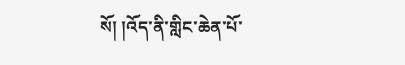སོ། །འོད་ནི་གླིང་ཆེན་པོ་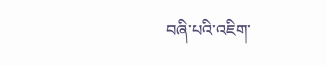བཞི་པའི་འཇིག་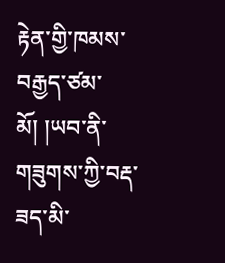རྟེན་གྱི་ཁམས་བརྒྱད་ཙམ་མོ། །ཡབ་ནི་གཟུགས་ཀྱི་བརྡ་ཟད་མི་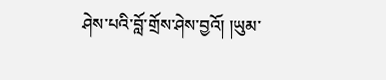ཤེས་པའི་བློ་གྲོས་ཤེས་བྱའོ། །ཡུམ་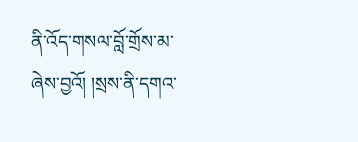ནི་འོད་གསལ་བློ་གྲོས་མ་ཞེས་བྱའོ། །སྲས་ནི་དགའ་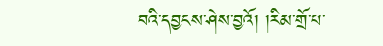བའི་དབྱངས་ཤེས་བྱའོ། །རིམ་གྲོ་པ་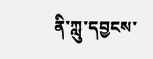ནི་ཀླུ་དབྱངས་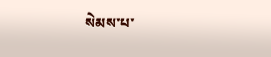སེམས་པ་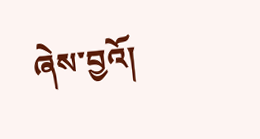ཞེས་བྱའོ།